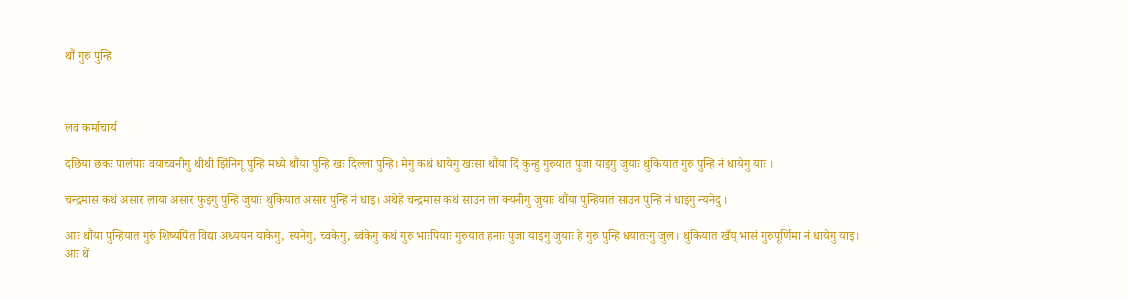थौं गुरु पुन्हि



लव कर्माचार्य

दछिया छकः पालंपाः वयाच्वनीगु थीथी झिंनिगू पुन्हि मध्ये थौंया पुन्हि खः दिल्ला पुन्हि। मेगु कथं धायेगु खःसा थौंया दिं कुन्हु गुरुयात पुजा याइगु जुयाः थुकियात गुरु पुन्हि नं धायेगु याः ।

चन्द्रमास कथं असार लाया असार फुइगु पुन्हि जुयाः थुकियात असार पुन्हि नं धाइ। अथेहे चन्द्रमास कथं साउन ला क्यनीगु जुयाः थौंया पुन्हियात साउन पुन्हि नं धाइगु न्यनेदु ।

आः थौंया पुन्हियात गुरुं शिष्यपिंत विद्या अध्ययन याकेगु, स्यनेगु, च्वकेगु, ब्वंकेगु कथं गुरु भाःपियाः गुरुयात हनाः पुजा याइगु जुयाः हे गुरु पुन्हि धयातःगु जुल। थुकियात खँय् भासं गुरुपूर्णिमा नं धायेगु याइ।
आः थें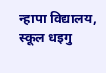न्हापा विद्यालय, स्कूल धइगु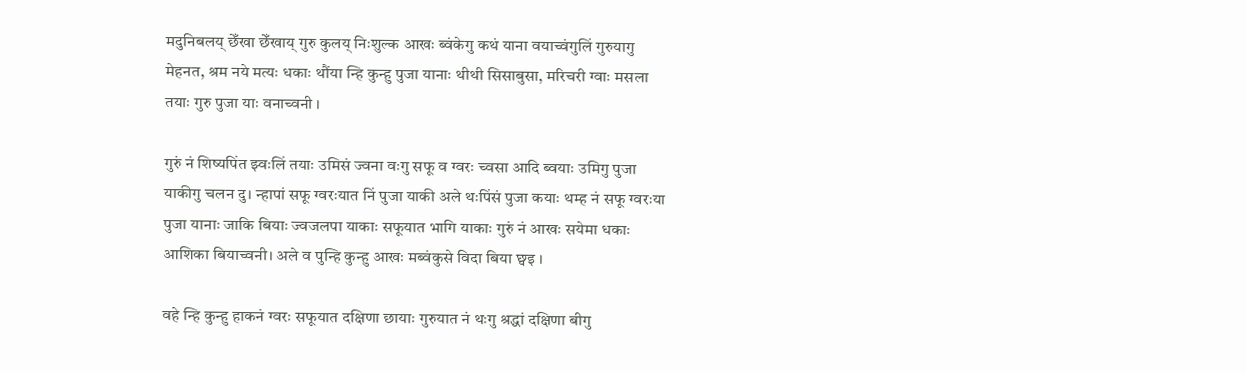मदुनिबलय् छेँखा छेँखाय् गुरु कुलय् निःशुल्क आखः ब्वंकेगु कथं याना वयाच्वंगुलिं गुरुयागु मेहनत, श्रम नये मत्यः धकाः थौंया न्हि कुन्हु पुजा यानाः थीथी सिसाबुसा, मरिचरी ग्वाः मसला तयाः गुरु पुजा याः वनाच्वनी ।

गुरुं नं शिष्यपिंत झ्वःलिं तयाः उमिसं ज्वना वःगु सफू व ग्वरः च्वसा आदि ब्वयाः उमिगु पुजा याकीगु चलन दु। न्हापां सफू ग्वरःयात निं पुजा याकी अले थःपिंसं पुजा कयाः थम्ह नं सफू ग्वरःया पुजा यानाः जाकि बियाः ज्वजलपा याकाः सफूयात भागि याकाः गुरुं नं आखः सयेमा धकाः आशिका बियाच्वनी। अले व पुन्हि कुन्हु आखः मब्वंकुसे विदा बिया छ्वइ ।

वहे न्हि कुन्हु हाकनं ग्वरः सफूयात दक्षिणा छायाः गुरुयात नं थःगु श्रद्धां दक्षिणा बीगु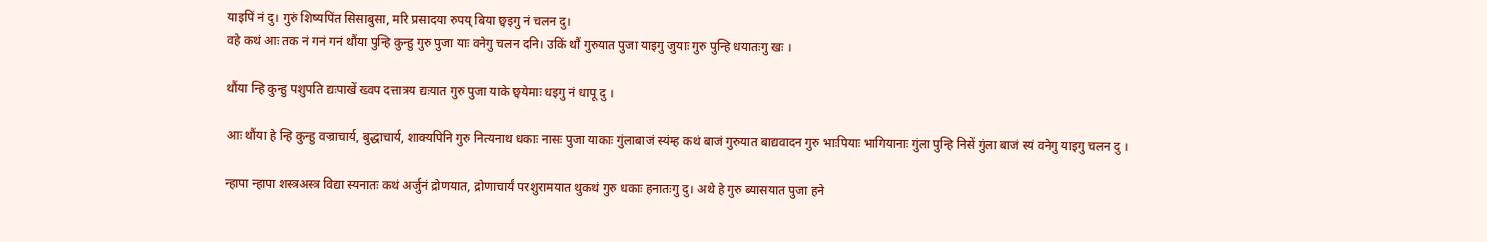याइपिं नं दु। गुरुं शिष्यपिंत सिसाबुसा, मरि प्रसादया रुपय् बिया छ्वइगु नं चलन दु।
वहे कथं आः तक नं गनं गनं थौंया पुन्हि कुन्हु गुरु पुजा याः वनेगु चलन दनि। उकिं थौं गुरुयात पुजा याइगु जुयाः गुरु पुन्हि धयातःगु खः ।

थौंया न्हि कुन्हु पशुपति द्यःपाखें ख्वप दत्तात्रय द्यःयात गुरु पुजा याके छ्वयेमाः धइगु नं धापू दु ।

आः थौंया हे न्हि कुन्हु वज्राचार्य, बुद्धाचार्य, शाक्यपिनि गुरु नित्यनाथ धकाः नासः पुजा याकाः गुंलाबाजं स्यंम्ह कथं बाजं गुरुयात बाद्यवादन गुरु भाःपियाः भागियानाः गुंला पुन्हि निसें गुंला बाजं स्यं वनेगु याइगु चलन दु ।

न्हापा न्हापा शस्त्रअस्त्र विद्या स्यनातः कथं अर्जुनं द्रोणयात, द्रोणाचार्यं परशुरामयात थुकथं गुरु धकाः हनातःगु दु। अथे हे गुरु ब्यासयात पुजा हने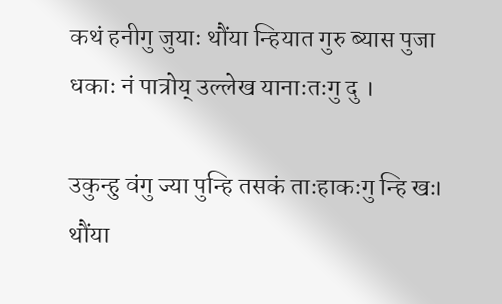कथं हनीगु जुयाः थौंया न्हियात गुरु ब्यास पुजा धकाः नं पात्रोय् उल्लेख यानाःतःगु दु ।

उकुन्हु वंगु ज्या पुन्हि तसकं ताःहाकःगु न्हि खः। थौंया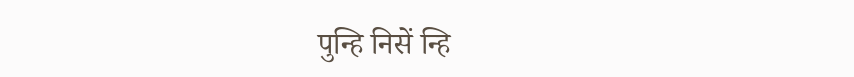पुन्हि निसें न्हि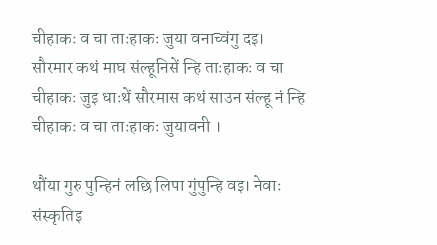चीहाकः व चा ताःहाकः जुया वनाच्वंगु दइ।
सौरमार कथं माघ संल्हूनिसें न्हि ताःहाकः व चा चीहाकः जुइ धाःथें सौरमास कथं साउन संल्हू नं न्हि चीहाकः व चा ताःहाकः जुयावनी ।

थौंया गुरु पुन्हिनं लछि लिपा गुंपुन्हि वइ। नेवाः संस्कृतिइ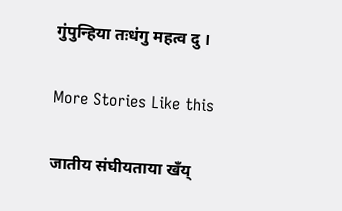गुंपुन्हिया तःधंगु महत्व दु ।

More Stories Like this

जातीय संघीयताया खँय्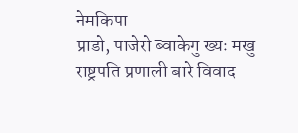नेमकिपा
प्राडो, पाजेरो ब्वाकेगु ख्यः मखु
राष्ट्रपति प्रणाली बारे विवाद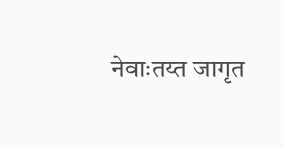नेवाःतय्त जागृत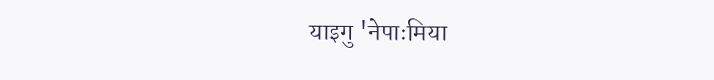याइगु 'नेपाःमिया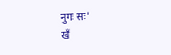नुगः सः'
खँ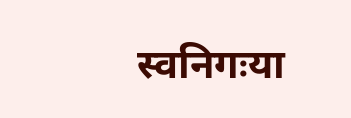स्वनिगःया